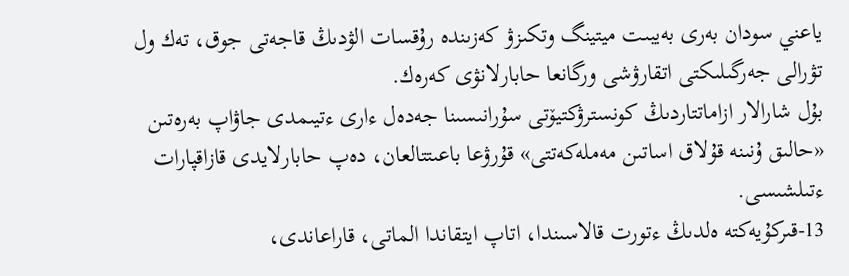ياعني سودان بەرى بەيبىت ميتينگ وتكىزۋ كەزىندە رۇقسات الۋدىڭ قاجەتى جوق، تەك ول تۋرالى جەرگىلىكتى اتقارۋشى ورگانعا حابارلانۋى كەرەك.
بۇل شارالار ازاماتتاردىڭ كونسترۋكتيۆتى سۇرانىسىنا جەدەل ءارى ءتيىمدى جاۋاپ بەرەتىن «حالىق ۇنىنە قۇلاق اساتىن مەملەكەتتى» قۇرۋعا باعىتتالعان، دەپ حابارلايدى قازاقپارات ءتىلشىسى.
13-قىركۇيەكتە ەلدىڭ ءتورت قالاسىندا، اتاپ ايتقاندا الماتى، قاراعاندى،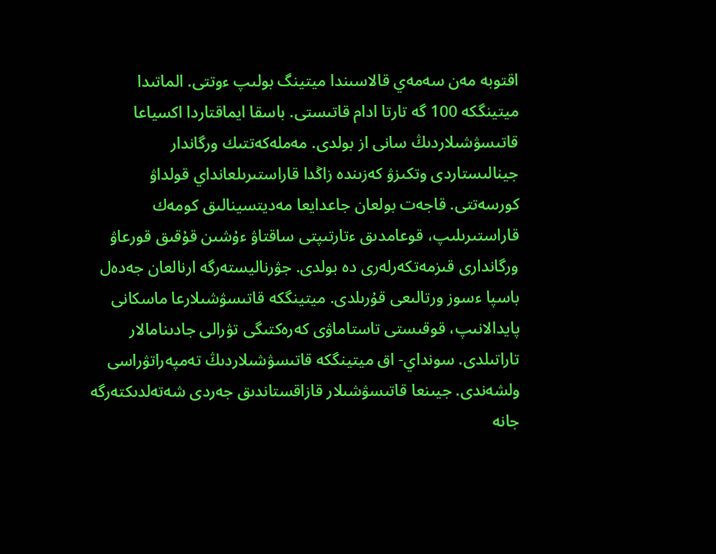اقتوبە مەن سەمەي قالاسىندا ميتينگ بولىپ ءوتتى. الماتىدا ميتينگكە 100 گە تارتا ادام قاتىستى. باسقا ايماقتاردا اكسياعا قاتىسۋشىلاردىڭ سانى از بولدى. مەملەكەتتىك ورگاندار جينالىستاردى وتكىزۋ كەزىندە زاڭدا قاراستىرىلعانداي قولداۋ كورسەتتى. قاجەت بولعان جاعدايعا مەديتسينالىق كومەك قاراستىرىلىپ، قوعامدىق ءتارتىپتى ساقتاۋ ءۇشىن قۇقىق قورعاۋ ورگاندارى قىزمەتكەرلەرى دە بولدى. جۋرناليستەرگە ارنالعان جەدەل باسپا ءسوز ورتالىعى قۇرىلدى. ميتينگكە قاتىسۋشىلارعا ماسكانى پايدالانىپ، قوقىستى تاستاماۋى كەرەكتىگى تۋرالى جادىنامالار تاراتىلدى. سونداي- اق ميتينگكە قاتىسۋشىلاردىڭ تەمپەراتۋراسى ولشەندى. جيىنعا قاتىسۋشىلار قازاقستاندىق جەردى شەتەلدىكتەرگە جانە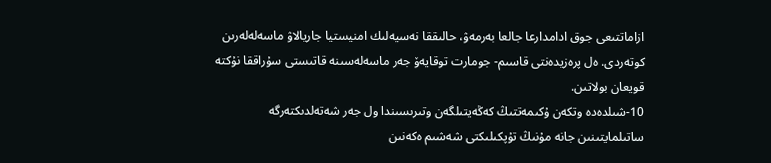ازاماتتىعى جوق ادامدارعا جالعا بەرمەۋ، حالىققا نەسيەلىك امنيستيا جاريالاۋ ماسەلەلەرىن كوتەردى. ەل پرەزيدەنتى قاسىم- جومارت توقايەۆ جەر ماسەلەسىنە قاتىستى سۇراققا نۇكتە قويعان بولاتىن.
10-شىلدەدە وتكەن ۇكىمەتتىڭ كەڭەيتىلگەن وتىرىسىندا ول جەر شەتەلدىكتەرگە ساتىلمايتىنىن جانە مۇنىڭ تۇپكىلىكتى شەشىم ەكەنىن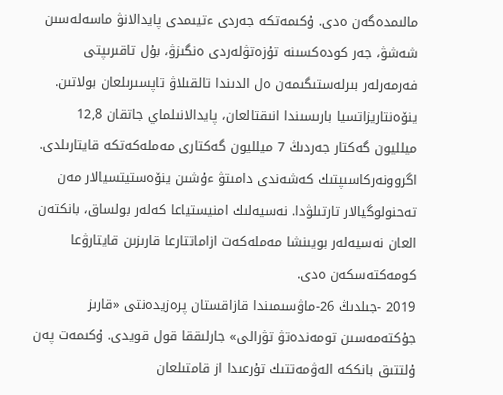مالىمدەگەن ەدى. ۇكىمەتكە جەردى ءتيىمدى پايدالانۋ ماسەلەسىن شەشۋ، جەر كودەكسىنە تۇزەتۋلەردى ەنگىزۋ، بۇل تاقىرىپتى فەرمەرلەر بىرلەستىگىمەن ەل الدىندا تالقىلاۋ تاپسىرىلعان بولاتىن. ينۆەنتاريزاتسيا بارىسىندا انىقتالعان، پايدالانىلماي جاتقان 12,8 ميلليون گەكتار جەردىڭ 7 ميلليون گەكتارى مەملەكەتكە قايتارىلدى. اگروونەركاسىپتىك كەشەندى دامىتۋ ءۇشىن ينۆەستيتسيالار مەن تەحنولوگيالار تارتىلۋدا. نەسيەلىك امنيستياعا كەلەر بولساق، بانكتەن العان نەسيەلەر بويىنشا مەملەكەت ازاماتتارعا قارىزىن قايتارۋعا كومەكتەسكەن ەدى.
2019 -جىلدىڭ 26-ماۋسىمىندا قازاقستان پرەزيدەنتى «قارىز جۇكتەمەسىن تومەندەتۋ تۋرالى» جارلىققا قول قويدى. ۇكىمەت پەن ۇلتتىق بانككە الەۋمەتتىك تۇرعىدا از قامتىلعان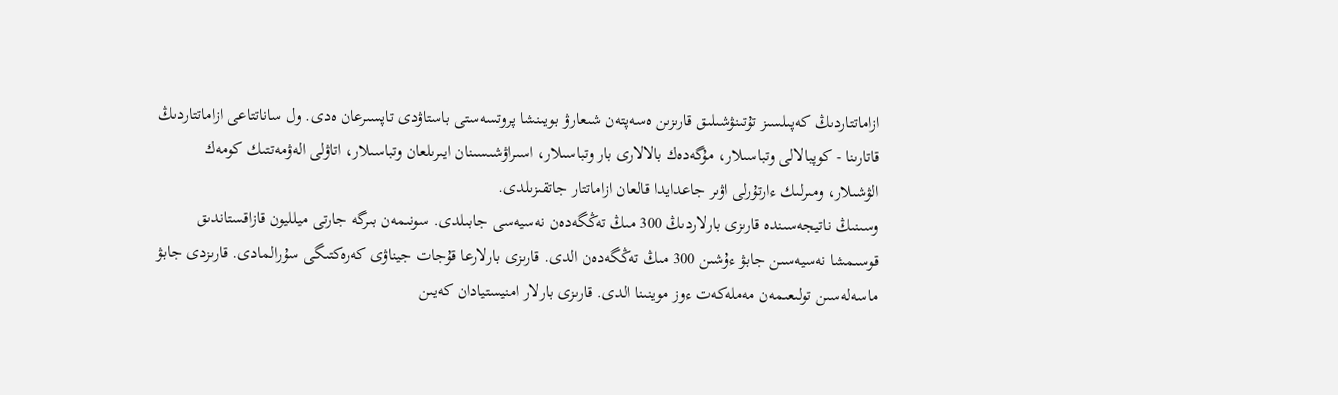ازاماتتاردىڭ كەپىلسىز تۇتىنۋشىلىق قارىزىن ەسەپتەن شىعارۋ بويىنشا پروتسەستى باستاۋدى تاپسىرعان ەدى. ول ساناتتاعى ازاماتتاردىڭ قاتارىنا - كوپبالالى وتباسىلار، مۇگەدەك بالالارى بار وتباسىلار، اسىراۋشىسىنان ايىرىلعان وتباسىلار، اتاۋلى الەۋمەتتىك كومەك الۋشىلار، ومىرلىك ءارتۇرلى اۋىر جاعدايدا قالعان ازاماتتار جاتقىزىلدى.
وسىنىڭ ناتيجەسىندە قارىزى بارلاردىڭ 300 مىڭ تەڭگەدەن نەسيەسى جابىلدى. سونىمەن بىرگە جارتى ميلليون قازاقستاندىق قوسىمشا نەسيەسىن جابۋ ءۇشىن 300 مىڭ تەڭگەدەن الدى. قارىزى بارلارعا قۇجات جيناۋى كەرەكتىگى سۇرالمادى. قارىزدى جابۋ ماسەلەسىن تولىعىمەن مەملەكەت ءوز موينىنا الدى. قارىزى بارلار امنيستيادان كەيىن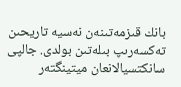بانك قىزمەتىنەن نەسيە تاريحىن تەكسەرىپ بىلەتىن بولدى. جالپى سانكتسيالانعان ميتينگتەر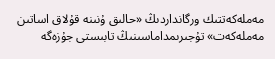مەملەكەتتىك ورگانداردىڭ «حالىق ۇنىنە قۇلاق اساتىن مەملەكەت» تۇجىرىمداماسىنىڭ تابىستى جۇزەگە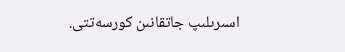اسىرىلىپ جاتقانىن كورسەتتى.